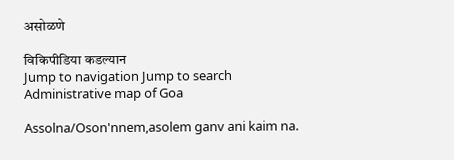असोळणे

विकिपीडिया कडल्यान
Jump to navigation Jump to search
Administrative map of Goa

Assolna/Oson'nnem,asolem ganv ani kaim na.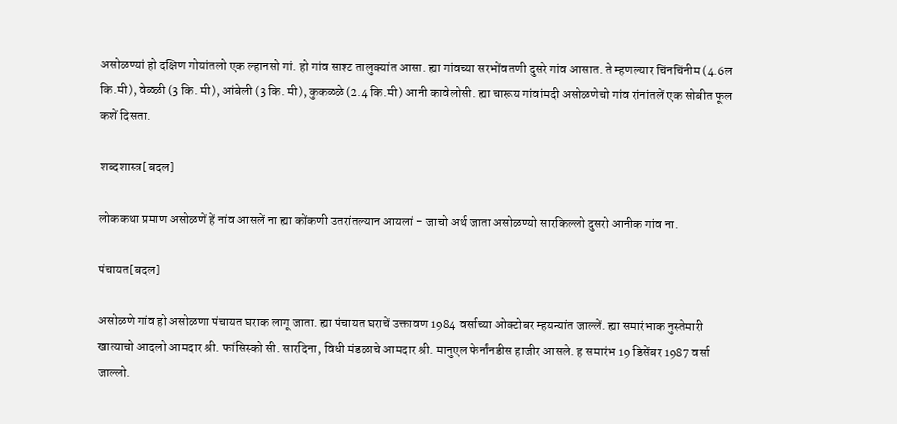असोळण्यां हो दक्षिण गोयांतलो एक ल्हानसो गां. हो गांव साश्ट तालुक्यांत आसा. ह्या गांवच्या सरभोंवतणी दुसरे गांव आसात. ते म्हणल्यार चिंनचिंनीम (4.6ल कि.मी), वेळ्ळी (3 कि. मी), आंबेली (3 कि. मी), कुकळ्ळे (2.4 कि.मी) आनी कावेलोसी. ह्या चारूय गांवांमदी असोळणेचो गांव रांनांतलें एक सोबीत फूल कशें दिसता.

शब्दशास्त्र[बदल]

लोककथा प्रमाण असोळणें हें नांव आसलें ना ह्या कोंकणी उतरांतल्यान आयलां - जाचो अर्थ जाता असोळण्यो सारकिल्लो दुसरो आनीक गांव ना.

पंचायत[बदल]

असोळणे गांव हो असोळणा पंचायत घराक लागू जाता. ह्या पंचायत घराचें उक्तावण 1984 वर्साच्या ओक्टोबर म्हयन्यांत जाल्लें. ह्या समारंभाक नुस्तेमारी खात्याचो आदलो आमदार श्री. फांसिस्को सी. सारदिना, विधी मंडळाचे आमदार श्री. मानुएल फेर्नांनडीस हाजीर आसले. ह समारंभ 19 डिसेंबर 1987 वर्सा जाल्लो.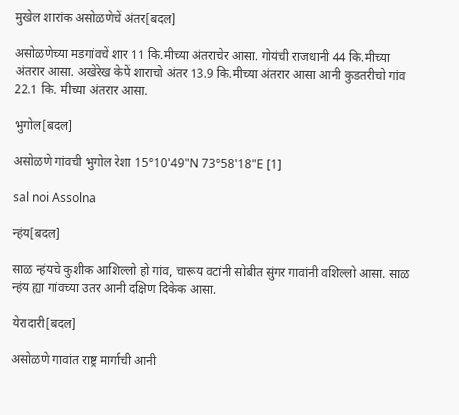मुखेल शारांक असोळणेचें अंतर[बदल]

असोळणेच्या मडगांवचें शार 11 कि.मीच्या अंतराचेर आसा. गोयंची राजधानी 44 कि.मीच्या अंतरार आसा. अखेरेख केपें शाराचो अंतर 13.9 कि.मीच्या अंतरार आसा आनी कुडतरीचो गांव 22.1 कि. मीच्या अंतरार आसा.

भुगोल[बदल]

असोळणे गांवची भुगोल रेशा 15°10'49"N 73°58'18"E [1]

sal noi Assolna

न्हंय[बदल]

साळ न्हंयचे कुशीक आशिल्लो हो गांव, चारूय वटांनी सोबीत सुंगर गावांनी वशिल्लो आसा. साळ न्हंय ह्या गांवच्या उतर आनी दक्षिण दिकेक आसा.

येरादारी[बदल]

असोळणे गावांत राष्ट्र मार्गाची आनी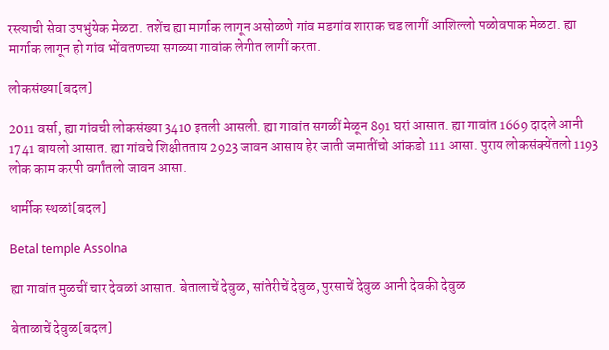रस्त्याची सेवा उपभुंयेक मेळटा. तशेंच ह्या मार्गाक लागून असोळणे गांव मडगांव शाराक चड लागीं आशिल्लो पळोवपाक मेळटा. ह्या मार्गाक लागून हो गांव भोंवतणच्या सगळ्या गावांक लेगीत लागीं करता.

लोकसंख्या[बदल]

2011 वर्सा, ह्या गांवची लोकसंख्या 3410 इतली आसली. ह्या गावांत सगळीं मेळून 891 घरां आसात. ह्या गावांत 1669 दादले आनी 1741 बायलो आसात. ह्या गांवचे शिक्षीतताय 2923 जावन आसाय हेर जाती जमातींचो आंकडो 111 आसा. पुराय लोकसंक्येंतलो 1193 लोक काम करपी वर्गांतलो जावन आसा.

धार्मीक स्थळां[बदल]

Betal temple Assolna

ह्या गावांत मुळचीं चार देवळां आसात. बेतालाचें देवुळ, सांतेरीचें देवुळ, पुरसाचें देवुळ आनी देवकी देवुळ

बेताळाचें देवुळ[बदल]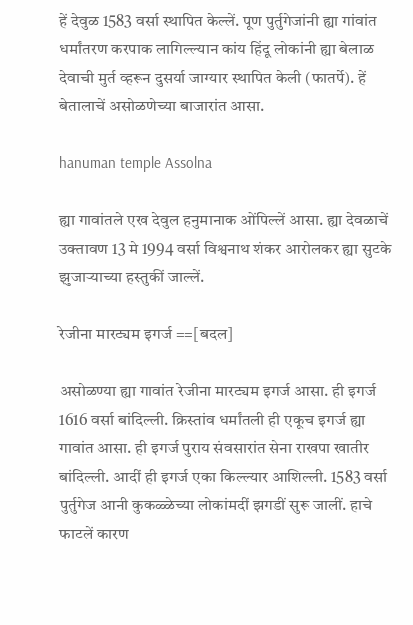हें देवुळ 1583 वर्सा स्थापित केल्लें. पूण पुर्तुगेजांनी ह्या गांवांत धर्मांतरण करपाक लागिल्ल्यान कांय हिंदू लोकांनी ह्या बेलाळ देवाची मुर्त व्हरून दुसर्या जाग्यार स्थापित केली (फातर्पे). हें बेतालाचें असोळणेच्या बाजारांत आसा.

hanuman temple Assolna

ह्या गावांतले एख देवुल हनुमानाक ओंपिल्लें आसा. ह्या देवळाचें उक्तावण 13 मे 1994 वर्सा विश्वनाथ शंकर आरोलकर ह्या सुटके झुजाऱ्याच्या हस्तुकीं जाल्लें.

रेजीना मारट्यम इगर्ज ==[बदल]

असोळण्या ह्या गावांत रेजीना मारट्यम इगर्ज आसा. ही इगर्ज 1616 वर्सा बांदिल्ली. क्रिस्तांव धर्मांतली ही एकूच इगर्ज ह्या गावांत आसा. ही इगर्ज पुराय संवसारांत सेना राखपा खातीर बांदिल्ली. आदीं ही इगर्ज एका किल्ल्यार आशिल्ली. 1583 वर्सा पुर्तुगेज आनी कुकळ्ळेच्या लोकांमदीं झगडीं सुरू जालीं. हाचे फाटलें कारण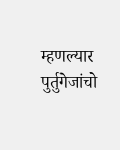म्हणल्यार पुर्तुगेजांचो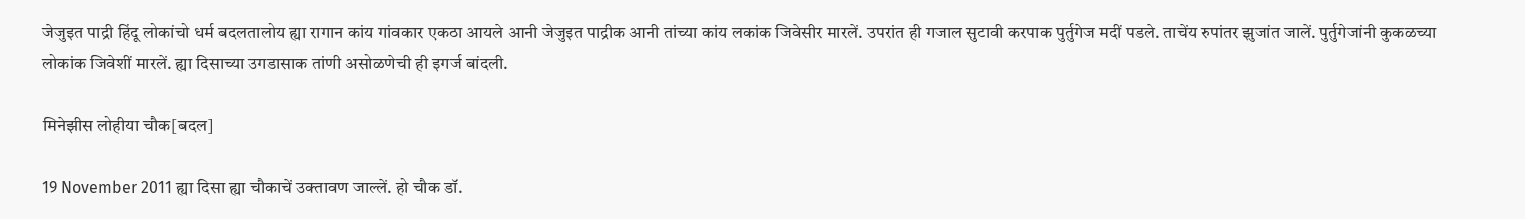जेजुइत पाद्री हिंदू लोकांचो धर्म बदलतालोय ह्या रागान कांय गांवकार एकठा आयले आनी जेजुइत पाद्रीक आनी तांच्या कांय लकांक जिवेसीर मारलें. उपरांत ही गजाल सुटावी करपाक पुर्तुगेज मदीं पडले. ताचेंय रुपांतर झुजांत जालें. पुर्तुगेजांनी कुकळच्या लोकांक जिवेशीं मारलें. ह्या दिसाच्या उगडासाक तांणी असोळणेची ही इगर्ज बांदली.

मिनेझीस लोहीया चौक[बदल]

19 November 2011 ह्या दिसा ह्या चौकाचें उक्तावण जाल्लें. हो चौक डॉ.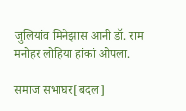जुलियांव मिनेझास आनी डॉ. राम मनोहर लोहिया हांकां ओपला.

समाज सभाघर[बदल]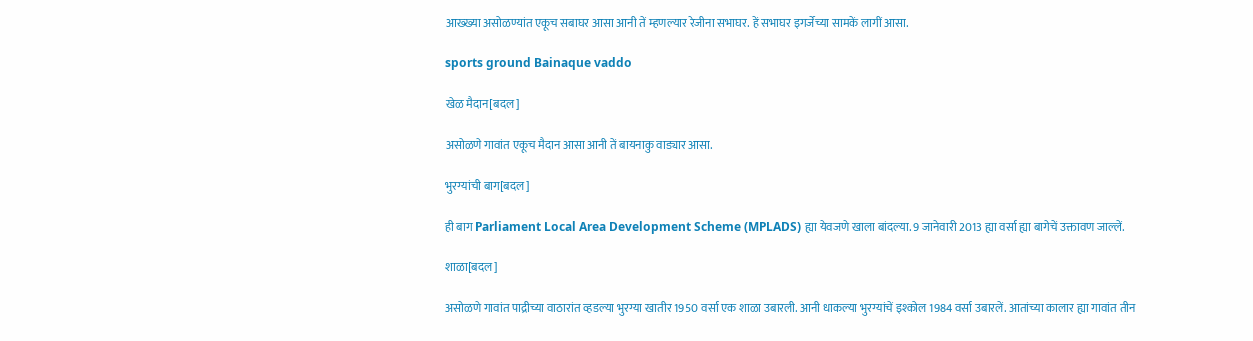आख्ख्या असोळण्यांत एकूच सबाघर आसा आनी तें म्हणल्यार रेजीना सभाघर. हें सभाघर इगर्जेच्या सामकें लागीं आसा.

sports ground Bainaque vaddo

खेळ मैदान[बदल]

असोळणे गावांत एकूच मैदान आसा आनी तें बायनाकु वाड्यार आसा.

भुरग्यांची बाग[बदल]

ही बाग Parliament Local Area Development Scheme (MPLADS) ह्या येवजणे खाला बांदल्या. 9 जानेवारी 2013 ह्या वर्सा ह्या बागेचें उक्तावण जाल्लें.

शाळा[बदल]

असोळणे गावांत पाद्रीच्या वाठारांत व्हडल्या भुरग्या खातीर 1950 वर्सा एक शाळा उबारली. आनी धाकल्या भुरग्यांचें इश्कोल 1984 वर्सा उबारलें. आतांच्या कालार ह्या गावांत तीन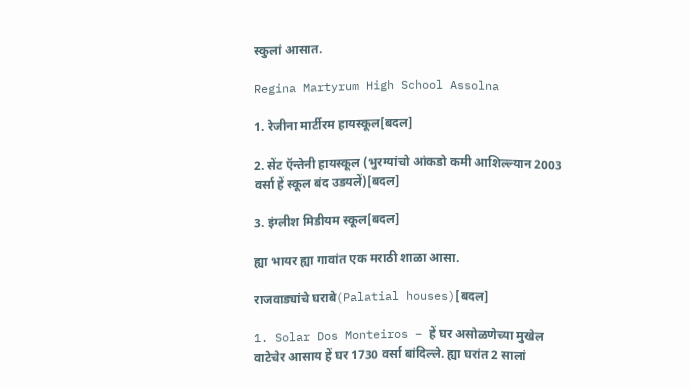स्कुलां आसात.

Regina Martyrum High School Assolna

1. रेजीना मार्टीरम हायस्कूल[बदल]

2. सेंट ऍन्तेनी हायस्कूल (भुरग्यांचो आंकडो कमी आशिल्ल्यान 2003 वर्सा हें स्कूल बंद उडयलें)[बदल]

3. इंग्लीश मिडीयम स्कूल[बदल]

ह्या भायर ह्या गावांत एक मराठी शाळा आसा.

राजवाड्यांचे घराबे(Palatial houses)[बदल]

1. Solar Dos Monteiros – हें घर असोळणेच्या मुखेल वाटेचेर आसाय हें घर 1730 वर्सा बांदिल्ले. ह्या घरांत 2 सालां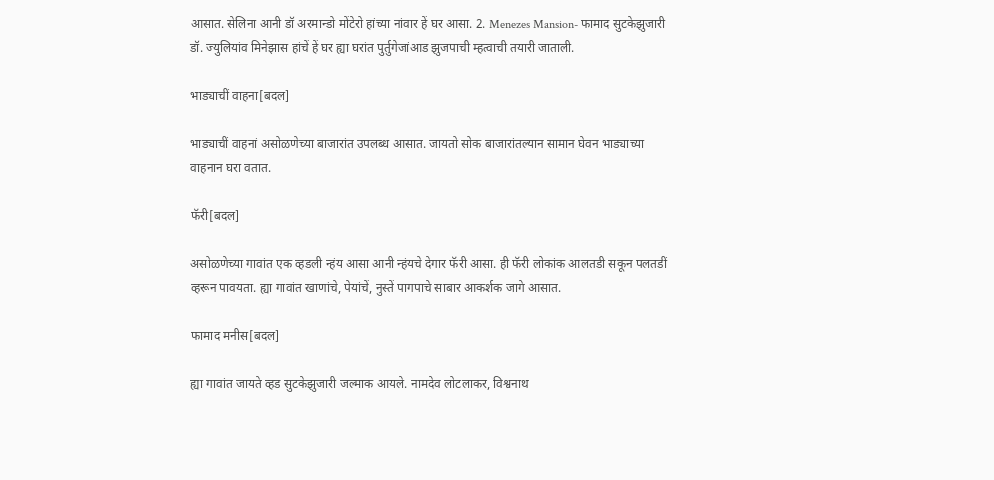आसात. सेलिना आनी डॉ अरमान्डो मोंटेरो हांच्या नांवार हें घर आसा. 2. Menezes Mansion- फामाद सुटकेझुजारी डॉ. ज्युलियांव मिनेझास हांचें हें घर ह्या घरांत पुर्तुगेजांआड झुजपाची म्हत्वाची तयारी जाताली.

भाड्याचीं वाहना[बदल]

भाड्याचीं वाहनां असोळणेच्या बाजारांत उपलब्ध आसात. जायतो सोक बाजारांतल्यान सामान घेवन भाड्याच्या वाहनान घरा वतात.

फॅरी[बदल]

असोळणेच्या गावांत एक व्हडली न्हंय आसा आनी न्हंयचे देगार फॅरी आसा. ही फॅरी लोकांक आलतडी सकून पलतडीं व्हरून पावयता. ह्या गावांत खाणांचे, पेयांचें, नुस्तें पागपाचे साबार आकर्शक जागे आसात.

फामाद मनीस[बदल]

ह्या गावांत जायते व्हड सुटकेझुजारी जल्माक आयले. नामदेव लोटलाकर, विश्वनाथ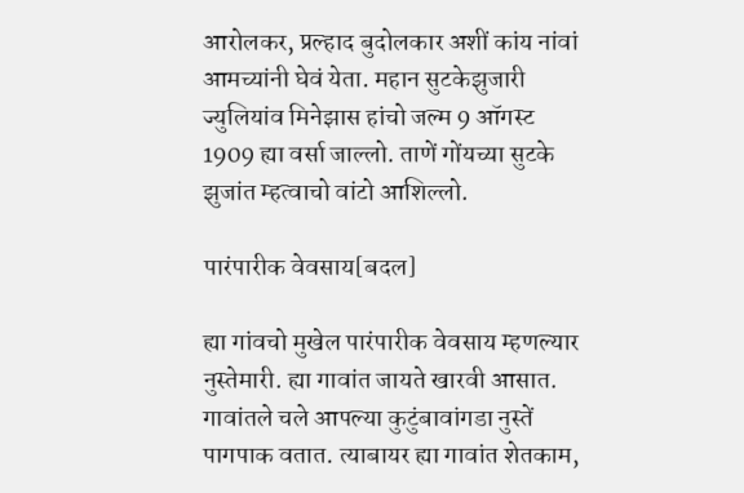आरोलकर, प्रल्हाद बुदोलकार अशीं कांय नांवां आमच्यांनी घेवं येता. महान सुटकेझुजारी ज्युलियांव मिनेझास हांचो जल्म 9 ऑगस्ट 1909 ह्या वर्सा जाल्लो. ताणें गोंयच्या सुटके झुजांत म्हत्वाचो वांटो आशिल्लो.

पारंपारीक वेवसाय[बदल]

ह्या गांवचो मुखेल पारंपारीक वेवसाय म्हणल्यार नुस्तेमारी. ह्या गावांत जायते खारवी आसात. गावांतले चले आपल्या कुटुंबावांगडा नुस्तें पागपाक वतात. त्याबायर ह्या गावांत शेतकाम,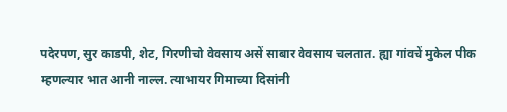पदेरपण, सुर काडपी, शेट, गिरणीचो वेवसाय असें साबार वेवसाय चलतात. ह्या गांवचें मुकेल पीक म्हणल्यार भात आनी नाल्ल. त्याभायर गिमाच्या दिसांनी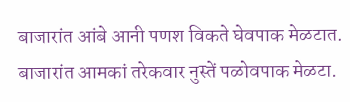बाजारांत आंबे आनी पणश विकते घेवपाक मेळटात. बाजारांत आमकां तरेकवार नुस्तें पळोवपाक मेळटा.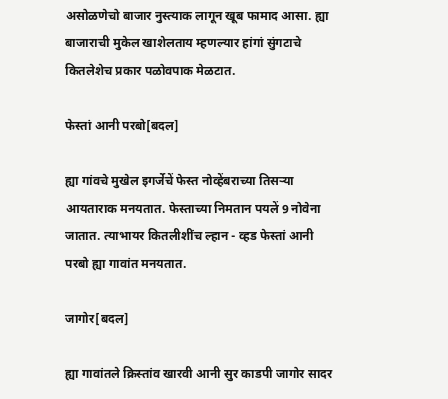असोळणेचो बाजार नुस्त्याक लागून खूब फामाद आसा. ह्या बाजाराची मुकेल खाशेलताय म्हणल्यार हांगां सुंगटाचे कितलेशेच प्रकार पळोवपाक मेळटात.

फेस्तां आनी परबो[बदल]

ह्या गांवचे मुखेल इगर्जेचें फेस्त नोव्हेंबराच्या तिसऱ्या आयताराक मनयतात. फेस्ताच्या निमतान पयलें 9 नोवेना जातात. त्याभायर कितलीशींच ल्हान - व्हड फेस्तां आनी परबो ह्या गावांत मनयतात.

जागोर[बदल]

ह्या गावांतले क्रिस्तांव खारवी आनी सुर काडपी जागोर सादर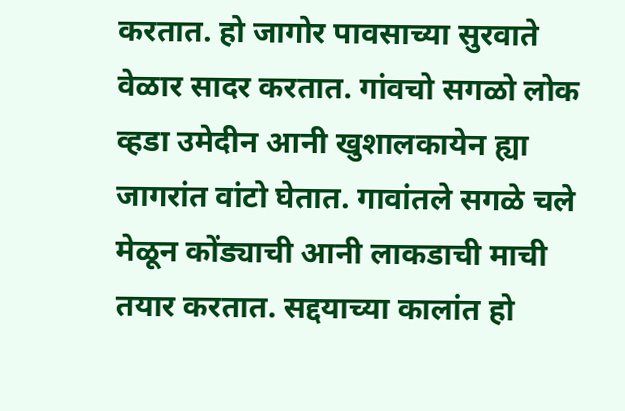करतात. हो जागोर पावसाच्या सुरवाते वेळार सादर करतात. गांवचो सगळो लोक व्हडा उमेदीन आनी खुशालकायेन ह्या जागरांत वांटो घेतात. गावांतले सगळे चले मेळून कोंड्याची आनी लाकडाची माची तयार करतात. सद्दयाच्या कालांत हो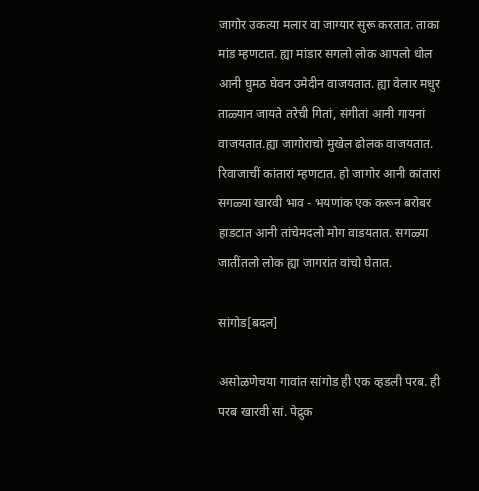जागोर उकत्या मलार वा जाग्यार सुरू करतात. ताका मांड म्हणटात. ह्या मांडार सगलो लोक आपलो धोल आनी घुमठ घेवन उमेदीन वाजयतात. ह्या वेलार मधुर ताळ्यान जायते तरेची गितां, संगीतां आनी गायनां वाजयतात.ह्या जागोराचो मुखेल ढोलक वाजयतात. रिवाजाचीं कांतारां म्हणटात. हो जागोर आनी कांतारां सगळ्या खारवी भाव - भयणांक एक करून बरोबर हाडटात आनी तांचेमदलो मोग वाडयतात. सगळ्या जातींतलो लोक ह्या जागरांत वांचो घेतात.

सांगोड[बदल]

असोळणेचया गावांत सांगोड ही एक व्हडली परब. ही परब खारवी सां. पेद्रुक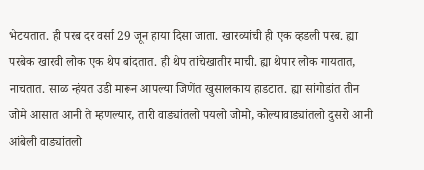भेटयतात. ही परब दर वर्सा 29 जून हाया दिसा जाता. खारव्यांची ही एक व्हडली परब. ह्या परबेक खारवी लोक एक थेप बांदतात. ही थेप तांचेखातीर माची. ह्या थेपार लोक गायतात, नाचतात. साळ न्हंयत उडी मारून आपल्या जिणेंत खुसालकाय हाडटात. ह्या सांगोडांत तीन जोमे आसात आनी ते म्हणल्यार, तारी वाड्यांतलो पयलो जोमो, कोल्यावाड्यांतलो दुसरो आनी आंबेली वाड्यांतलो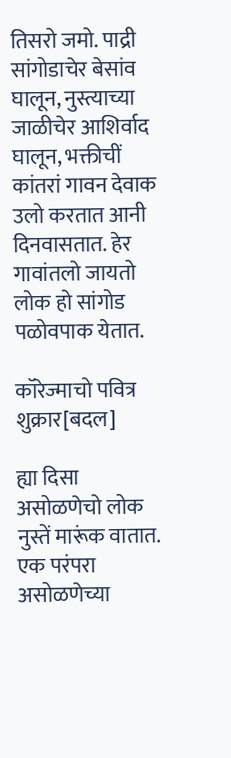तिसरो जमो. पाद्री सांगोडाचेर बेसांव घालून, नुस्त्याच्या जाळीचेर आशिर्वाद घालून, भक्तीचीं कांतरां गावन देवाक उलो करतात आनी दिनवासतात. हेर गावांतलो जायतो लोक हो सांगोड पळोवपाक येतात.

कॉरेज्माचो पवित्र शुक्रार[बदल]

ह्या दिसा असोळणेचो लोक नुस्तें मारूंक वातात. एक परंपरा असोळणेच्या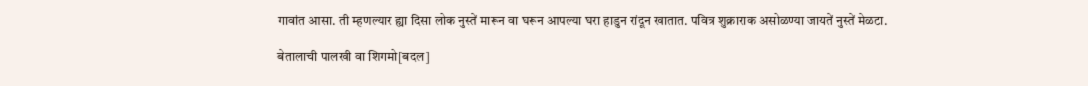गावांत आसा. ती म्हणल्यार ह्या दिसा लोक नुस्तें मारून वा घरून आपल्या घरा हाडुन रांदून खातात. पवित्र शुक्राराक असोळण्या जायतें नुस्तें मेळटा.

बेतालाची पालखी वा शिगमो[बदल]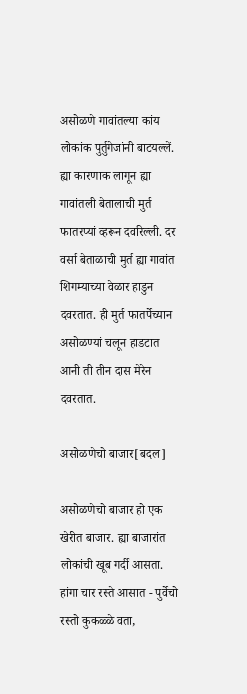असोळणे गावांतल्या कांय लोकांक पुर्तुगेजांनी बाटयल्लें. ह्या कारणाक लागून ह्या गावांतली बेतालाची मुर्त फातरप्यां व्हरून दवरिल्ली. दर वर्सा बेताळाची मुर्त ह्या गावांत शिगम्याच्या वेळार हाडुन दवरतात. ही मुर्त फातर्पेच्यान असोळण्यां चलून हाडटात आनी ती तीन दास मेरेन दवरतात.

असोळणेचो बाजार[बदल]

असोळणेचो बाजार हो एक खेरीत बाजार. ह्या बाजारांत लोकांची खूब गर्दी आसता. हांगा चार रस्ते आसात - पुर्वेचो रस्तो कुकळ्ळे वता,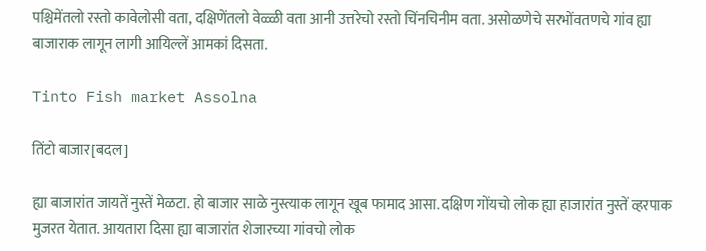पश्चिमेंतलो रस्तो कावेलोसी वता, दक्षिणेंतलो वेळ्ळी वता आनी उत्तरेचो रस्तो चिंनचिनीम वता. असोळणेचे सरभोंवतणचे गांव ह्या बाजाराक लागून लागी आयिल्लें आमकां दिसता.

Tinto Fish market Assolna

तिंटो बाजार[बदल]

ह्या बाजारांत जायतें नुस्तें मेळटा. हो बाजार साळे नुस्त्याक लागून खूब फामाद आसा. दक्षिण गोंयचो लोक ह्या हाजारांत नुस्तें व्हरपाक मुजरत येतात. आयतारा दिसा ह्या बाजारांत शेजारच्या गांवचो लोक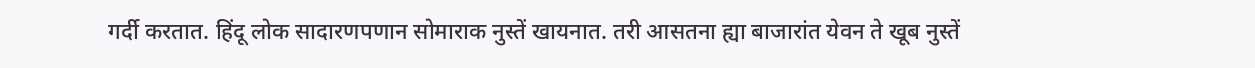गर्दी करतात. हिंदू लोक सादारणपणान सोमाराक नुस्तें खायनात. तरी आसतना ह्या बाजारांत येवन ते खूब नुस्तें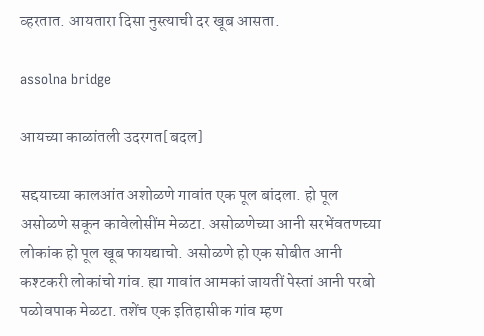व्हरतात. आयतारा दिसा नुस्त्याची दर खूब आसता.

assolna bridge

आयच्या काळांतली उदरगत[बदल]

सद्दयाच्या कालआंत अशोळणे गावांत एक पूल बांदला. हो पूल असोळणे सकून कावेलोसींम मेळटा. असोळणेच्या आनी सरभेंवतणच्या लोकांक हो पूल खूब फायद्याचो. असोळणे हो एक सोबीत आनी कश्टकरी लोकांचो गांव. ह्या गावांत आमकां जायतीं पेस्तां आनी परबो पळोवपाक मेळटा. तशेंच एक इतिहासीक गांव म्हण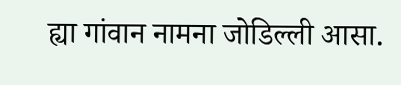ह्या गांवान नामना जोडिल्ली आसा.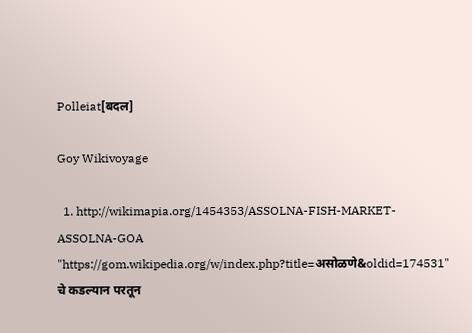Polleiat[बदल]

Goy Wikivoyage

  1. http://wikimapia.org/1454353/ASSOLNA-FISH-MARKET-ASSOLNA-GOA
"https://gom.wikipedia.org/w/index.php?title=असोळणे&oldid=174531" चे कडल्यान परतून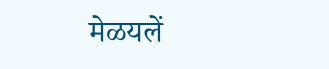मेळयलें